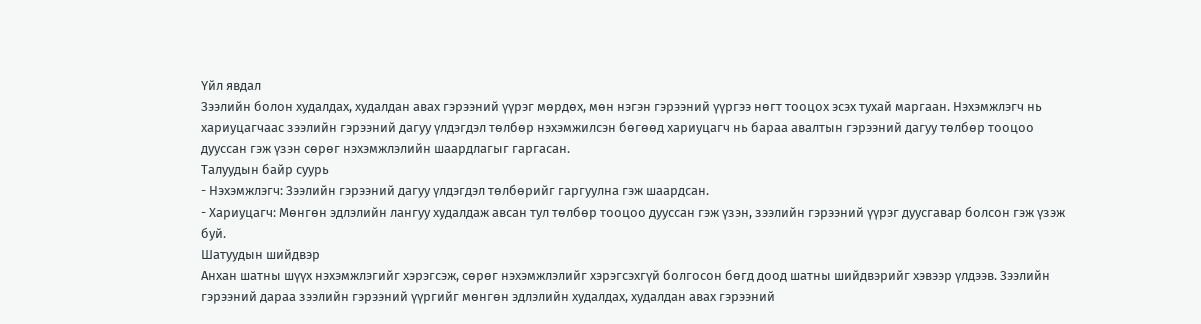Үйл явдал
Зээлийн болон худалдах, худалдан авах гэрээний үүрэг мөрдөх, мөн нэгэн гэрээний үүргээ нөгт тооцох эсэх тухай маргаан. Нэхэмжлэгч нь хариуцагчаас зээлийн гэрээний дагуу үлдэгдэл төлбөр нэхэмжилсэн бөгөөд хариуцагч нь бараа авалтын гэрээний дагуу төлбөр тооцоо дууссан гэж үзэн сөрөг нэхэмжлэлийн шаардлагыг гаргасан.
Талуудын байр суурь
- Нэхэмжлэгч: Зээлийн гэрээний дагуу үлдэгдэл төлбөрийг гаргуулна гэж шаардсан.
- Хариуцагч: Мөнгөн эдлэлийн лангуу худалдаж авсан тул төлбөр тооцоо дууссан гэж үзэн, зээлийн гэрээний үүрэг дуусгавар болсон гэж үзэж буй.
Шатуудын шийдвэр
Анхан шатны шүүх нэхэмжлэгийг хэрэгсэж, сөрөг нэхэмжлэлийг хэрэгсэхгүй болгосон бөгд доод шатны шийдвэрийг хэвээр үлдээв. Зээлийн гэрээний дараа зээлийн гэрээний үүргийг мөнгөн эдлэлийн худалдах, худалдан авах гэрээний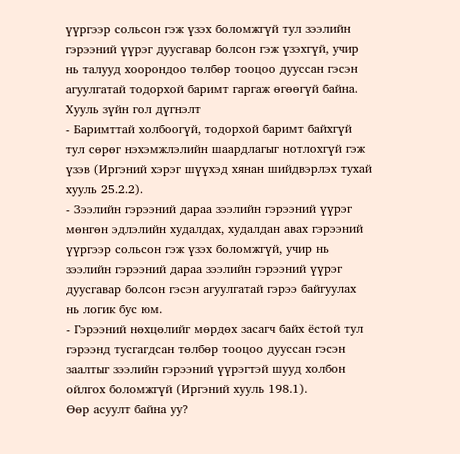үүргээр сольсон гэж үзэх боломжгүй тул зээлийн гэрээний үүрэг дуусгавар болсон гэж үзэхгүй, учир нь талууд хоорондоо төлбөр тооцоо дууссан гэсэн агуулгатай тодорхой баримт гаргаж өгөөгүй байна.
Хууль зүйн гол дүгнэлт
- Баримттай холбоогүй, тодорхой баримт байхгүй тул сөрөг нэхэмжлэлийн шаардлагыг нотлохгүй гэж үзэв (Иргэний хэрэг шүүхэд хянан шийдвэрлэх тухай хууль 25.2.2).
- Зээлийн гэрээний дараа зээлийн гэрээний үүрэг мөнгөн эдлэлийн худалдах, худалдан авах гэрээний үүргээр сольсон гэж үзэх боломжгүй, учир нь зээлийн гэрээний дараа зээлийн гэрээний үүрэг дуусгавар болсон гэсэн агуулгатай гэрээ байгуулах нь логик бус юм.
- Гэрээний нөхцөлийг мөрдөх засагч байх ёстой тул гэрээнд тусгагдсан төлбөр тооцоо дууссан гэсэн заалтыг зээлийн гэрээний үүрэгтэй шууд холбон ойлгох боломжгүй (Иргэний хууль 198.1).
Өөр асуулт байна уу?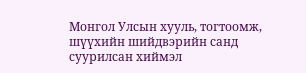Монгол Улсын хууль, тогтоомж, шүүхийн шийдвэрийн санд суурилсан хиймэл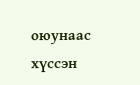оюунаас хүссэн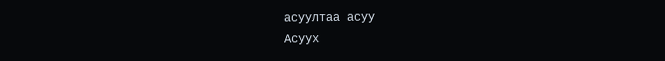асуултаа асуу
Асуух